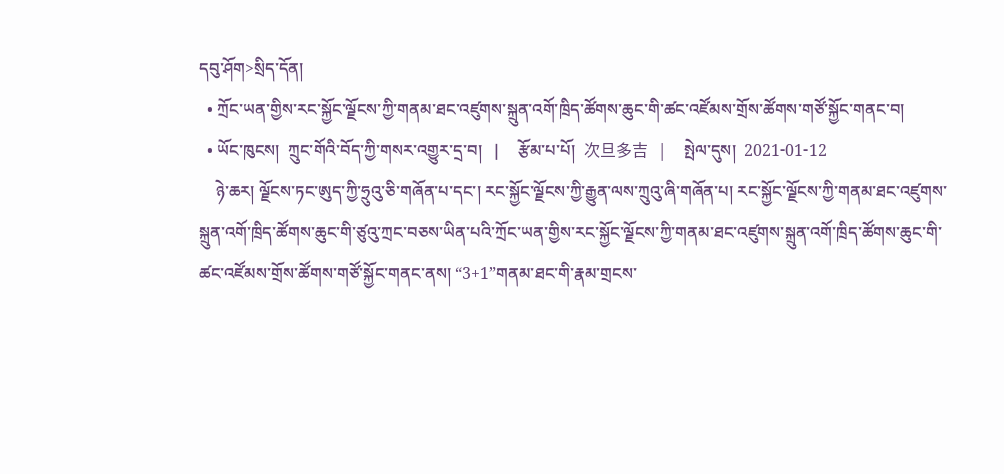དབུ་ཤོག>སྲིད་དོན།
  • ཀྲོང་ཡན་གྱིས་རང་སྐྱོང་ལྗོངས་ཀྱི་གནམ་ཐང་འཛུགས་སྐྲུན་འགོ་ཁྲིད་ཚོགས་ཆུང་གི་ཚང་འཛོམས་གྲོས་ཚོགས་གཙོ་སྐྱོང་གནང་བ།
  • ཡོང་ཁུངས།  ཀྲུང་གོའི་བོད་ཀྱི་གསར་འགྱུར་དྲ་བ།   |     རྩོམ་པ་པོ།  次旦多吉   |     སྤེལ་དུས།  2021-01-12
    ཉེ་ཆར། ལྗོངས་ཏང་ཨུད་ཀྱི་ཧྲུའུ་ཅི་གཞོན་པ་དང་། རང་སྐྱོང་ལྗོངས་ཀྱི་རྒྱུན་ལས་ཀྲུའུ་ཞི་གཞོན་པ། རང་སྐྱོང་ལྗོངས་ཀྱི་གནམ་ཐང་འཛུགས་སྐྲུན་འགོ་ཁྲིད་ཚོགས་ཆུང་གི་ཙུའུ་ཀྲང་བཅས་ཡིན་པའི་ཀྲོང་ཡན་གྱིས་རང་སྐྱོང་ལྗོངས་ཀྱི་གནམ་ཐང་འཛུགས་སྐྲུན་འགོ་ཁྲིད་ཚོགས་ཆུང་གི་ཚང་འཛོམས་གྲོས་ཚོགས་གཙོ་སྐྱོང་གནང་ནས། “3+1”གནམ་ཐང་གི་རྣམ་གྲངས་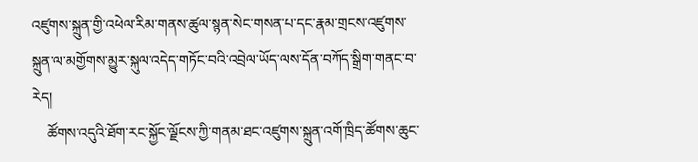འཛུགས་སྐྲུན་གྱི་འཕེལ་རིམ་གནས་ཚུལ་སྙན་སེང་གསན་པ་དང་རྣམ་གྲངས་འཛུགས་སྐྲུན་ལ་མགྱོགས་མྱུར་སྐུལ་འདེད་གཏོང་བའི་འབྲེལ་ཡོད་ལས་དོན་བཀོད་སྒྲིག་གནང་བ་རེད།
    ཚོགས་འདུའི་ཐོག་རང་སྐྱོང་ལྗོངས་ཀྱི་གནམ་ཐང་འཛུགས་སྐྲུན་འགོ་ཁྲིད་ཚོགས་ཆུང་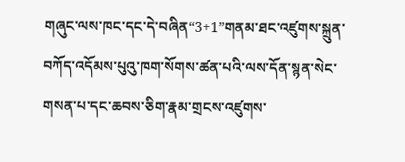གཞུང་ལས་ཁང་དང་དེ་བཞིན“3+1”གནམ་ཐང་འཛུགས་སྐྲུན་བཀོད་འདོམས་པུའུ་ཁག་སོགས་ཚན་པའི་ལས་དོན་སྙན་སེང་གསན་པ་དང་ཆབས་ཅིག་རྣམ་གྲངས་འཛུགས་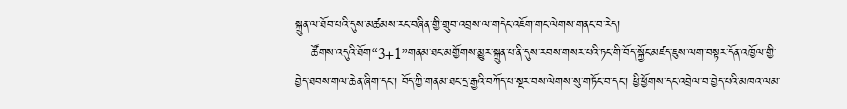སྐྲུན་ལ་ཐོབ་པའི་དུས་མཚམས་རང་བཞིན་གྱི་གྲུབ་འབྲས་ལ་གདེང་འཇོག་གང་ལེགས་གནང་བ་རེད།
    ཚོགས་འདུའི་ཐོག“3+1”གནམ་ཐང་མགྱོགས་མྱུར་སྐྲུན་པ་ནི་དུས་རབས་གསར་པའི་ཏང་གི་བོད་སྐྱོང་མཛད་ཇུས་ལག་བསྟར་དོན་འཁྱོལ་གྱི་བྱེད་ཐབས་གལ་ཆེན་ཞིག་དང་། བོད་ཀྱི་གནམ་ཐང་དྲ་རྒྱའི་བཀོད་པ་སྔར་བས་ལེགས་སུ་གཏོང་བ་དང་། ཕྱི་ཕྱོགས་དང་འབྲེལ་བ་བྱེད་པའི་མཁའ་ལམ་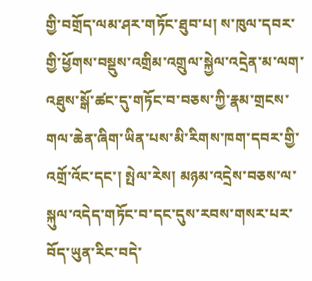གྱི་བགྲོད་ལམ་ཤར་གཏོང་ཐུབ་པ། ས་ཁུལ་དབར་གྱི་ཕྱོགས་བསྡུས་འགྲིམ་འགྲུལ་སྐྱེལ་འདྲེན་མ་ལག་འཐུས་སྒོ་ཚང་དུ་གཏོང་བ་བཅས་ཀྱི་རྣམ་གྲངས་གལ་ཆེན་ཞིག་ཡིན་པས་མི་རིགས་ཁག་དབར་གྱི་འགྲོ་འོང་དང་། སྤེལ་རེས། མཉམ་འདྲེས་བཅས་ལ་སྐུལ་འདེད་གཏོང་བ་དང་དུས་རབས་གསར་པར་བོད་ཡུན་རིང་བདེ་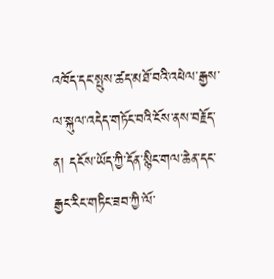འཁོད་དང་སྤུས་ཚད་མཐོ་བའི་འཕེལ་རྒྱས་ལ་སྐུལ་འདེད་གཏོང་བའི་ངོས་ནས་བརྗོད་ན། དངོས་ཡོད་ཀྱི་དོན་སྙིང་གལ་ཆེན་དང་རྒྱང་རིང་གཏིང་ཟབ་ཀྱི་ལོ་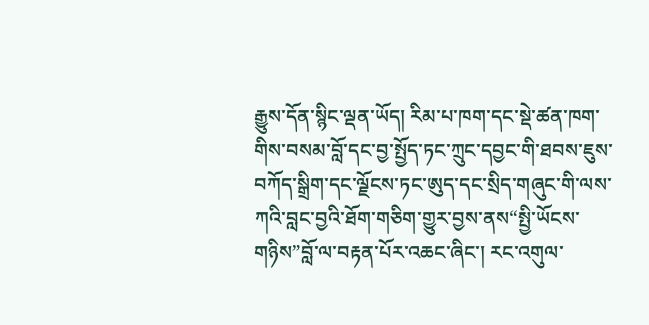རྒྱུས་དོན་སྙིང་ལྡན་ཡོད། རིམ་པ་ཁག་དང་སྡེ་ཚན་ཁག་གིས་བསམ་བློ་དང་བྱ་སྤྱོད་ཏང་ཀྲུང་དབྱང་གི་ཐབས་ཇུས་བཀོད་སྒྲིག་དང་ལྗོངས་ཏང་ཨུད་དང་སྲིད་གཞུང་གི་ལས་ཀའི་བླང་བྱའི་ཐོག་གཅིག་གྱུར་བྱས་ནས“སྤྱི་ཡོངས་གཉིས”བློ་ལ་བརྟན་པོར་འཆང་ཞིང་། རང་འགུལ་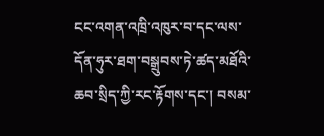ངང་འགན་འཁྲི་འཁུར་བ་དང་ལས་དོན་ཧུར་ཐག་བསྒྲུབས་ཏེ་ཚད་མཐོའི་ཆབ་སྲིད་ཀྱི་རང་རྟོགས་དང་། བསམ་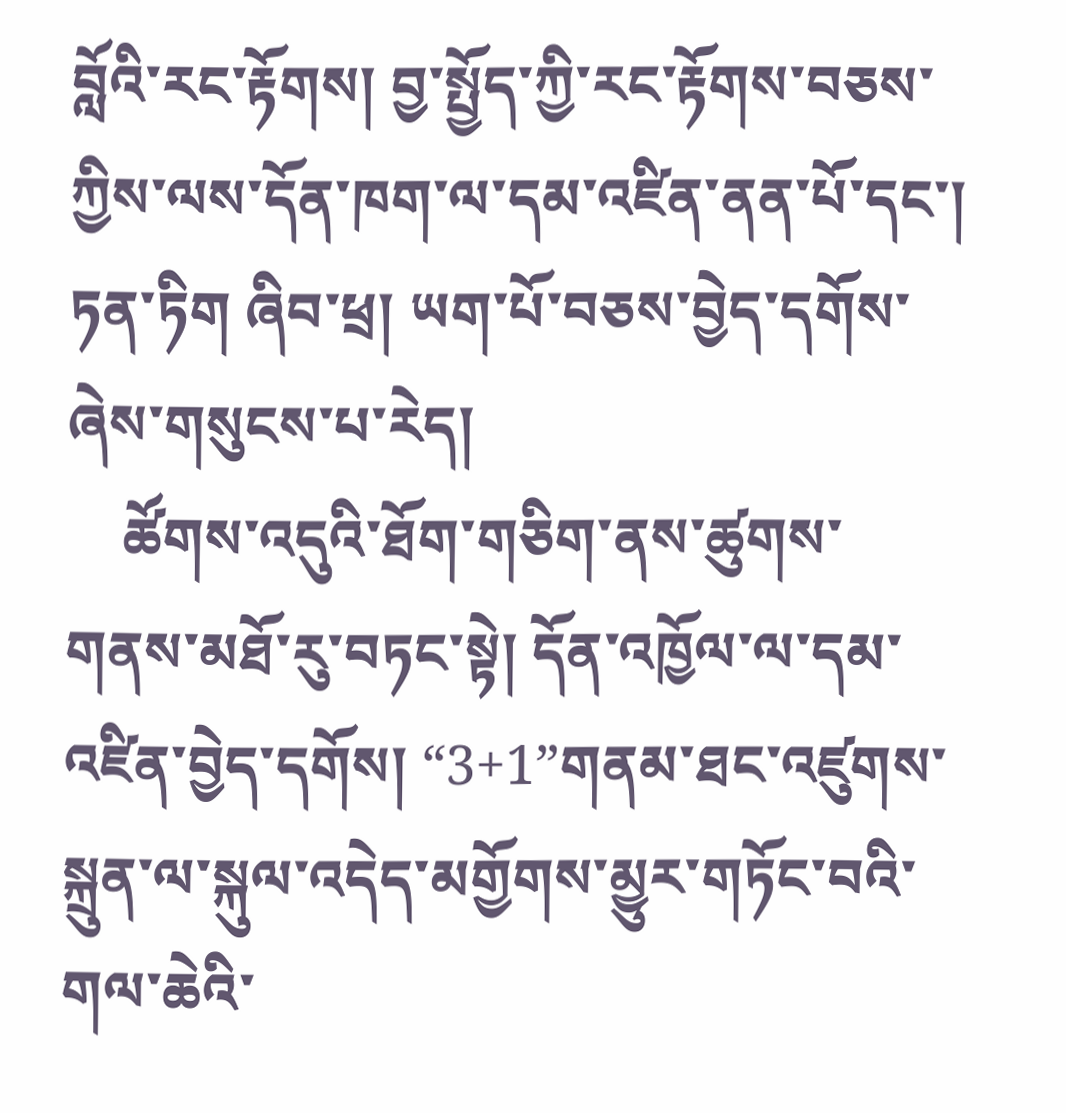བློའི་རང་རྟོགས། བྱ་སྤྱོད་ཀྱི་རང་རྟོགས་བཅས་ཀྱིས་ལས་དོན་ཁག་ལ་དམ་འཛིན་ནན་པོ་དང་། ཏན་ཏིག ཞིབ་ཕྲ། ཡག་པོ་བཅས་བྱེད་དགོས་ཞེས་གསུངས་པ་རེད།
    ཚོགས་འདུའི་ཐོག་གཅིག་ནས་ཚུགས་གནས་མཐོ་རུ་བཏང་སྟེ། དོན་འཁྱོལ་ལ་དམ་འཛིན་བྱེད་དགོས། “3+1”གནམ་ཐང་འཛུགས་སྐྲུན་ལ་སྐུལ་འདེད་མགྱོགས་མྱུར་གཏོང་བའི་གལ་ཆེའི་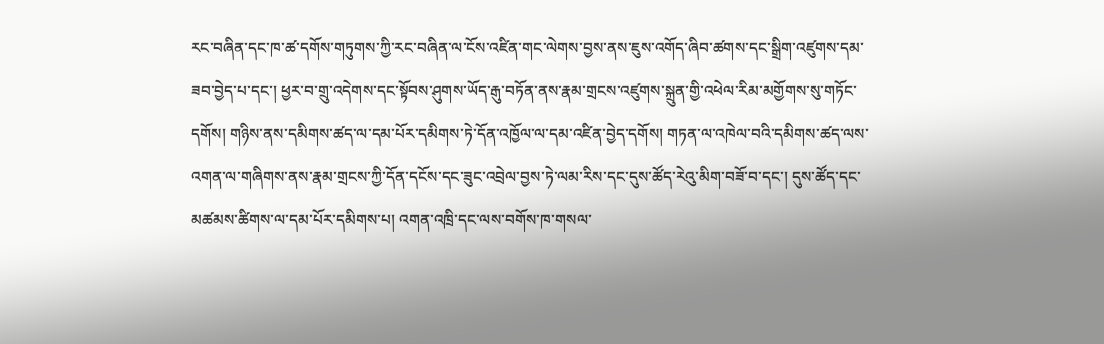རང་བཞིན་དང་ཁ་ཚ་དགོས་གཏུགས་ཀྱི་རང་བཞིན་ལ་ངོས་འཛིན་གང་ལེགས་བྱས་ནས་ཇུས་འགོད་ཞིབ་ཚགས་དང་སྒྲིག་འཛུགས་དམ་ཟབ་བྱེད་པ་དང་། ཕྱར་བ་གྲུ་འདེགས་དང་སྟོབས་ཤུགས་ཡོད་རྒུ་བཏོན་ནས་རྣམ་གྲངས་འཛུགས་སྐྲུན་གྱི་འཕེལ་རིམ་མགྱོགས་སུ་གཏོང་དགོས། གཉིས་ནས་དམིགས་ཚད་ལ་དམ་པོར་དམིགས་ཏེ་དོན་འཁྱོལ་ལ་དམ་འཛིན་བྱེད་དགོས། གཏན་ལ་འཁེལ་བའི་དམིགས་ཚད་ལས་འགན་ལ་གཞིགས་ནས་རྣམ་གྲངས་ཀྱི་དོན་དངོས་དང་ཟུང་འབྲེལ་བྱས་ཏེ་ལམ་རིས་དང་དུས་ཚོད་རེའུ་མིག་བཟོ་བ་དང་། དུས་ཚོད་དང་མཚམས་ཚིགས་ལ་དམ་པོར་དམིགས་པ། འགན་འཁྲི་དང་ལས་བགོས་ཁ་གསལ་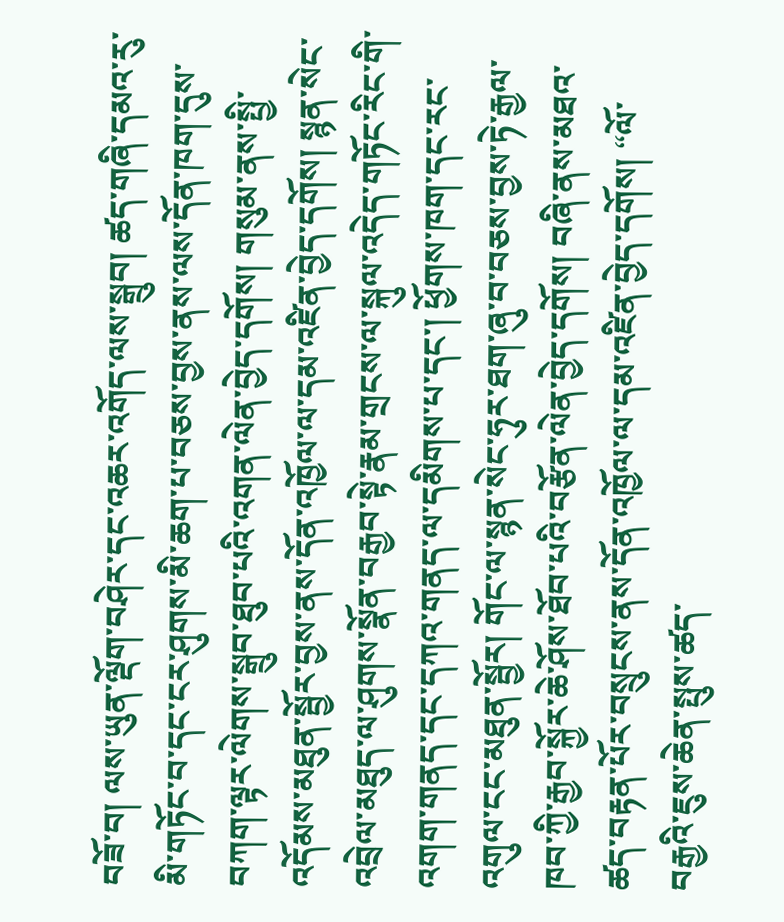བཟོ་བ། ལས་ཡུན་ལྡོག་བཤེར་དང་འཆར་འགོད་ལས་སྒྲུབ། ཚད་གཞི་དམའ་རུ་མི་གཏོང་བ་དང་ངར་ཤུགས་མི་ཆག་པ་བཅས་བྱས་ནས་ལས་དོན་ཁག་དུས་བཀག་ལྟར་ལེགས་སྒྲུབ་ཐུབ་པའི་འགན་ལེན་བྱེད་དགོས། གསུམ་ནས་སྤྱི་འདོམས་མཐུན་སྦྱོར་བྱས་ནས་དོན་འཁྱོལ་ལ་དམ་འཛིན་བྱེད་དགོས། སྙན་སེང་འབྲེལ་མཐུད་ལ་ཤུགས་སྣོན་བརྒྱབ་སྟེ་རྣམ་གྲངས་ལ་སྐུལ་འདེད་གཏོང་རིང་གི་འགག་གནད་དང་དཀའ་གནད་ལ་དམིགས་པ་དང་། ཕྱོགས་ཁག་དང་རང་འགུལ་ངང་མཐུན་སྦྱོར། གོང་ལ་སྙན་སེང་ཧུར་ཐག་ཞུ་བ་བཅས་བྱས་ཏེ་རྒྱལ་ཁབ་ཀྱི་རྒྱབ་སྐྱོར་ཆེ་ཤོས་ཐོབ་པའི་བརྩོན་ལེན་བྱེད་དགོས། བཞི་ནས་མཐའ་ཚད་བརྟན་པོར་བསྲུངས་ནས་དོན་འཁྱོལ་ལ་དམ་འཛིན་བྱེད་དགོས། “ལོ་བརྒྱའི་ཇུས་ཆེན་སྤུས་ཚད་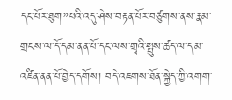དང་པོར་ཐུག”པའི་འདུ་ཤེས་བརྟན་པོར་བཙུགས་ནས་རྣམ་གྲངས་ལ་དོ་དམ་ནན་པོ་དང་ལས་གྲྭའི་སྤུས་ཚད་ལ་དམ་འཛིན་ནན་པོ་བྱེད་དགོས། བདེ་འཇགས་ཐོན་སྐྱེད་ཀྱི་འགག་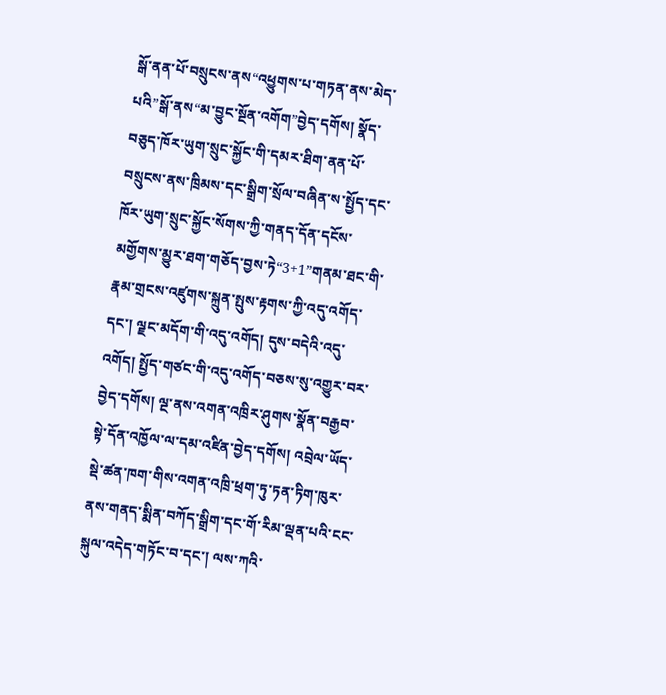སྒོ་ནན་པོ་བསྲུངས་ནས“འཕྱུགས་པ་གཏན་ནས་མེད་པའི”སྒོ་ནས“མ་བྱུང་སྔོན་འགོག”བྱེད་དགོས། སྣོད་བཅུད་ཁོར་ཡུག་སྲུང་སྐྱོང་གི་དམར་ཐིག་ནན་པོ་བསྲུངས་ནས་ཁྲིམས་དང་སྒྲིག་སྲོལ་བཞིན་ས་སྤྱོད་དང་ཁོར་ཡུག་སྲུང་སྐྱོང་སོགས་ཀྱི་གནད་དོན་དངོས་མགྱོགས་མྱུར་ཐག་གཅོད་བྱས་ཏེ“3+1”གནམ་ཐང་གི་རྣམ་གྲངས་འཛུགས་སྐྲུན་སྤུས་རྟགས་ཀྱི་འདུ་འགོད་དང་། ལྗང་མདོག་གི་འདུ་འགོད། དུས་བདེའི་འདུ་འགོད། སྤྱོད་གཙང་གི་འདུ་འགོད་བཅས་སུ་འགྱུར་བར་བྱེད་དགོས། ལྔ་ནས་འགན་འཁྲིར་ཤུགས་སྣོན་བརྒྱབ་སྟེ་དོན་འཁྱོལ་ལ་དམ་འཛིན་བྱེད་དགོས། འབྲེལ་ཡོད་སྡེ་ཚན་ཁག་གིས་འགན་འཁྲི་ཕྲག་ཏུ་ཏན་ཏིག་ཁུར་ནས་གནད་སྨིན་བཀོད་སྒྲིག་དང་གོ་རིམ་ལྡན་པའི་ངང་སྐུལ་འདེད་གཏོང་བ་དང་། ལས་ཀའི་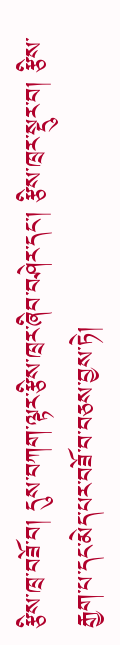རྩིས་ཁྲ་བཟོ་བ། དུས་བཀག་ལྟར་རྩིས་ཁྲར་ཞིབ་བཤེར་དང་། རྩིས་ཁྲར་སྡུར་བ། རྩིས་རྒྱག་པ་དང་མེད་པར་བཟོ་བ་བཅས་བྱས་ཏེ།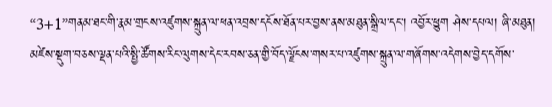“3+1”གནམ་ཐང་གི་རྣམ་གྲངས་འཛུགས་སྐྲུན་ལ་ཕན་འབྲས་དངོས་ཐོན་པར་བྱས་ནས་མཐུན་སྒྲིལ་དང་། འབྱོར་ཕྱུག ཤེས་དཔལ། ཞི་མཐུན། མཛེས་སྡུག་བཅས་ལྡན་པའི་སྤྱི་ཚོགས་རིང་ལུགས་དེང་རབས་ཅན་གྱི་བོད་ལྗོངས་གསར་པ་འཛུགས་སྐྲུན་ལ་གཞོགས་འདེགས་བྱེད་དགོས་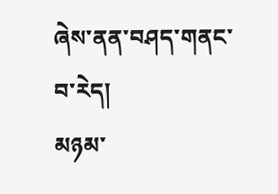ཞེས་ནན་བཤད་གནང་བ་རེད།
མཉམ་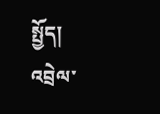སྤྱོད།
འབྲེལ་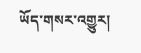ཡོད་གསར་འགྱུར།